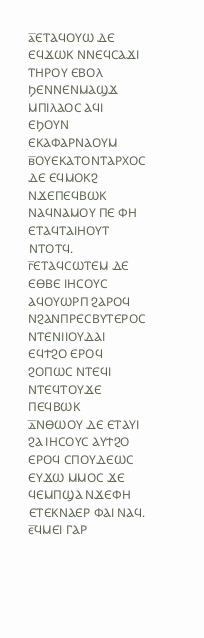ⲁ̅ⲈⲦⲀϤⲞⲨⲰ ⲆⲈ ⲈϤϪⲰⲔ ⲚⲚⲈϤⲤⲀϪⲒ ⲦⲎⲢⲞⲨ ⲈⲂⲞⲖ ϦⲈⲚⲚⲈⲚⲘⲀϢϪ ⲘⲠⲒⲖⲀⲞⲤ ⲀϤⲒ ⲈϦⲞⲨⲚ ⲈⲔⲀⲪⲀⲢⲚⲀⲞⲨⲘ
ⲃ̅ⲞⲨⲈⲔⲀⲦⲞⲚⲦⲀⲢⲬⲞⲤ ⲆⲈ ⲈϤⲘⲞⲔϨ ⲚϪⲈⲠⲈϤⲂⲰⲔ ⲚⲀϤⲚⲀⲘⲞⲨ ⲠⲈ ⲪⲎ ⲈⲦⲀϤⲦⲀⲒⲎⲞⲨⲦ ⲚⲦⲞⲦϤ.
ⲅ̅ⲈⲦⲀϤⲤⲰⲦⲈⲘ ⲆⲈ ⲈⲐⲂⲈ ⲒⲎⲤⲞⲨⲤ ⲀϤⲞⲨⲰⲢⲠ ϨⲀⲢⲞϤ ⲚϨⲀⲚⲠⲢⲈⲤⲂⲨⲦⲈⲢⲞⲤ ⲚⲦⲈⲚⲒⲒⲞⲨⲆⲀⲒ ⲈϤϮϨⲞ ⲈⲢⲞϤ ϨⲞⲠⲰⲤ ⲚⲦⲈϤⲒ ⲚⲦⲈϤⲦⲞⲨϪⲈ ⲠⲈϤⲂⲰⲔ
ⲇ̅ⲚⲐⲰⲞⲨ ⲆⲈ ⲈⲦⲀⲨⲒ ϨⲀ ⲒⲎⲤⲞⲨⲤ ⲀⲨϮϨⲞ ⲈⲢⲞϤ ⲤⲠⲞⲨⲆⲈⲰⲤ ⲈⲨϪⲰ ⲘⲘⲞⲤ ϪⲈ ϤⲈⲘⲠϢⲀ ⲚϪⲈⲪⲎ ⲈⲦⲈⲔⲚⲀⲈⲢ ⲪⲀⲒ ⲚⲀϤ.
ⲉ̅ϤⲘⲈⲒ ⲄⲀⲢ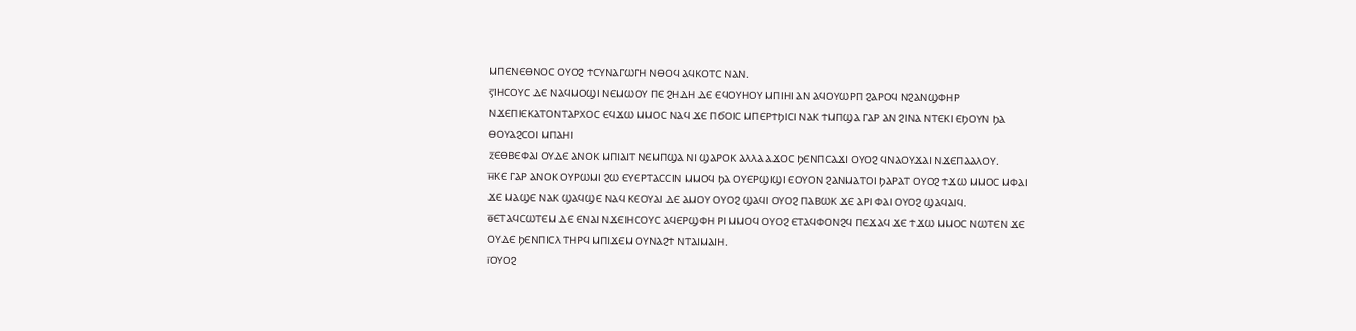ⲘⲠⲈⲚⲈⲐⲚⲞⲤ ⲞⲨⲞϨ ϮⲤⲨⲚⲀⲄⲰⲄⲎ ⲚⲐⲞϤ ⲀϤⲔⲞⲦⲤ ⲚⲀⲚ.
ⲋ̅ⲒⲎⲤⲞⲨⲤ ⲆⲈ ⲚⲀϤⲘⲞϢⲒ ⲚⲈⲘⲰⲞⲨ ⲠⲈ ϨⲎⲆⲎ ⲆⲈ ⲈϤⲞⲨⲎⲞⲨ ⲘⲠⲒⲎⲒ ⲀⲚ ⲀϤⲞⲨⲰⲢⲠ ϨⲀⲢⲞϤ ⲚϨⲀⲚϢⲪⲎⲢ ⲚϪⲈⲠⲒⲈⲔⲀⲦⲞⲚⲦⲀⲢⲬⲞⲤ ⲈϤϪⲰ ⲘⲘⲞⲤ ⲚⲀϤ ϪⲈ ⲠϬⲞⲒⲤ ⲘⲠⲈⲢϮϦⲒⲤⲒ ⲚⲀⲔ ϮⲘⲠϢⲀ ⲄⲀⲢ ⲀⲚ ϨⲒⲚⲀ ⲚⲦⲈⲔⲒ ⲈϦⲞⲨⲚ ϦⲀ ⲐⲞⲨⲀϨⲤⲞⲒ ⲘⲠⲀⲎⲒ
ⲍ̅ⲈⲐⲂⲈⲪⲀⲒ ⲞⲨⲆⲈ ⲀⲚⲞⲔ ⲘⲠⲒⲀⲒⲦ ⲚⲈⲘⲠϢⲀ ⲚⲒ ϢⲀⲢⲞⲔ ⲀⲖⲖⲀ ⲀϪⲞⲤ ϦⲈⲚⲠⲤⲀϪⲒ ⲞⲨⲞϨ ϤⲚⲀⲞⲨϪⲀⲒ ⲚϪⲈⲠⲀⲀⲖⲞⲨ.
ⲏ̅ⲔⲈ ⲄⲀⲢ ⲀⲚⲞⲔ ⲞⲨⲢⲰⲘⲒ ϨⲰ ⲈⲨⲈⲢⲦⲀⲤⲤⲒⲚ ⲘⲘⲞϤ ϦⲀ ⲞⲨⲈⲢϢⲒϢⲒ ⲈⲞⲨⲞⲚ ϨⲀⲚⲘⲀⲦⲞⲒ ϦⲀⲢⲀⲦ ⲞⲨⲞϨ ϮϪⲰ ⲘⲘⲞⲤ ⲘⲪⲀⲒ ϪⲈ ⲘⲀϢⲈ ⲚⲀⲔ ϢⲀϤϢⲈ ⲚⲀϤ ⲔⲈⲞⲨⲀⲒ ⲆⲈ ⲀⲘⲞⲨ ⲞⲨⲞϨ ϢⲀϤⲒ ⲞⲨⲞϨ ⲠⲀⲂⲰⲔ ϪⲈ ⲀⲢⲒ ⲪⲀⲒ ⲞⲨⲞϨ ϢⲀϤⲀⲒϤ.
ⲑ̅ⲈⲦⲀϤⲤⲰⲦⲈⲘ ⲆⲈ ⲈⲚⲀⲒ ⲚϪⲈⲒⲎⲤⲞⲨⲤ ⲀϤⲈⲢϢⲪⲎ ⲢⲒ ⲘⲘⲞϤ ⲞⲨⲞϨ ⲈⲦⲀϤⲪⲞⲚϨϤ ⲠⲈϪⲀϤ ϪⲈ ϮϪⲰ ⲘⲘⲞⲤ ⲚⲰⲦⲈⲚ ϪⲈ ⲞⲨⲆⲈ ϦⲈⲚⲠⲒⲤⲖ ⲦⲎⲢϤ ⲘⲠⲒϪⲈⲘ ⲞⲨⲚⲀϨϮ ⲚⲦⲀⲒⲘⲀⲒⲎ.
ⲓ̅ⲞⲨⲞϨ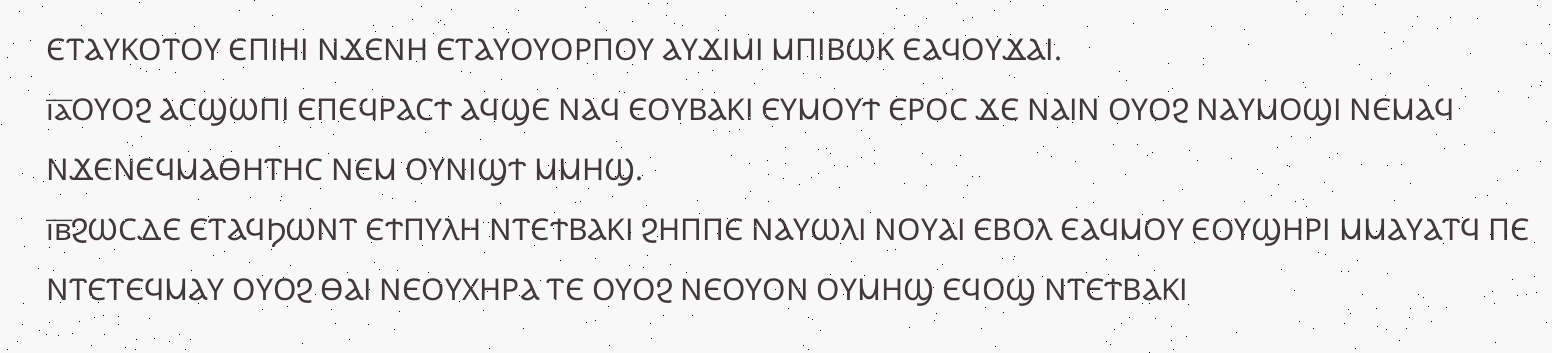ⲈⲦⲀⲨⲔⲞⲦⲞⲨ ⲈⲠⲒⲎⲒ ⲚϪⲈⲚⲎ ⲈⲦⲀⲨⲞⲨⲞⲢⲠⲞⲨ ⲀⲨϪⲒⲘⲒ ⲘⲠⲒⲂⲰⲔ ⲈⲀϤⲞⲨϪⲀⲒ.
ⲓ̅ⲁ̅ⲞⲨⲞϨ ⲀⲤϢⲰⲠⲒ ⲈⲠⲈϤⲢⲀⲤϮ ⲀϤϢⲈ ⲚⲀϤ ⲈⲞⲨⲂⲀⲔⲒ ⲈⲨⲘⲞⲨϮ ⲈⲢⲞⲤ ϪⲈ ⲚⲀⲒⲚ ⲞⲨⲞϨ ⲚⲀⲨⲘⲞϢⲒ ⲚⲈⲘⲀϤ ⲚϪⲈⲚⲈϤⲘⲀⲐⲎⲦⲎⲤ ⲚⲈⲘ ⲞⲨⲚⲒϢϮ ⲘⲘⲎϢ.
ⲓ̅ⲃ̅ϨⲰⲤⲆⲈ ⲈⲦⲀϤϦⲰⲚⲦ ⲈϮⲠⲨⲖⲎ ⲚⲦⲈϮⲂⲀⲔⲒ ϨⲎⲠⲠⲈ ⲚⲀⲨⲰⲖⲒ ⲚⲞⲨⲀⲒ ⲈⲂⲞⲖ ⲈⲀϤⲘⲞⲨ ⲈⲞⲨϢⲎⲢⲒ ⲘⲘⲀⲨⲀⲦϤ ⲠⲈ ⲚⲦⲈⲦⲈϤⲘⲀⲨ ⲞⲨⲞϨ ⲐⲀⲒ ⲚⲈⲞⲨⲬⲎⲢⲀ ⲦⲈ ⲞⲨⲞϨ ⲚⲈⲞⲨⲞⲚ ⲞⲨⲘⲎϢ ⲈϤⲞϢ ⲚⲦⲈϮⲂⲀⲔⲒ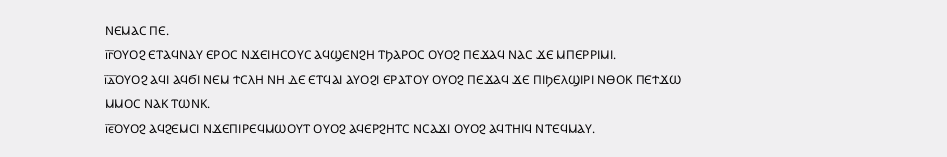ⲚⲈⲘⲀⲤ ⲠⲈ.
ⲓ̅ⲅ̅ⲞⲨⲞϨ ⲈⲦⲀϤⲚⲀⲨ ⲈⲢⲞⲤ ⲚϪⲈⲒⲎⲤⲞⲨⲤ ⲀϤϢⲈⲚϨⲎ ⲦϦⲀⲢⲞⲤ ⲞⲨⲞϨ ⲠⲈϪⲀϤ ⲚⲀⲤ ϪⲈ ⲘⲠⲈⲢⲢⲒⲘⲒ.
ⲓ̅ⲇ̅ⲞⲨⲞϨ ⲀϤⲒ ⲀϤϬⲒ ⲚⲈⲘ ϮⲤⲖⲎ ⲚⲎ ⲆⲈ ⲈⲦϤⲀⲒ ⲀⲨⲞϨⲒ ⲈⲢⲀⲦⲞⲨ ⲞⲨⲞϨ ⲠⲈϪⲀϤ ϪⲈ ⲠⲒϦⲈⲖϢⲒⲢⲒ ⲚⲐⲞⲔ ⲠⲈϮϪⲰ ⲘⲘⲞⲤ ⲚⲀⲔ ⲦⲰⲚⲔ.
ⲓ̅ⲉ̅ⲞⲨⲞϨ ⲀϤϨⲈⲘⲤⲒ ⲚϪⲈⲠⲒⲢⲈϤⲘⲰⲞⲨⲦ ⲞⲨⲞϨ ⲀϤⲈⲢϨⲎⲦⲤ ⲚⲤⲀϪⲒ ⲞⲨⲞϨ ⲀϤⲦⲎⲒϤ ⲚⲦⲈϤⲘⲀⲨ.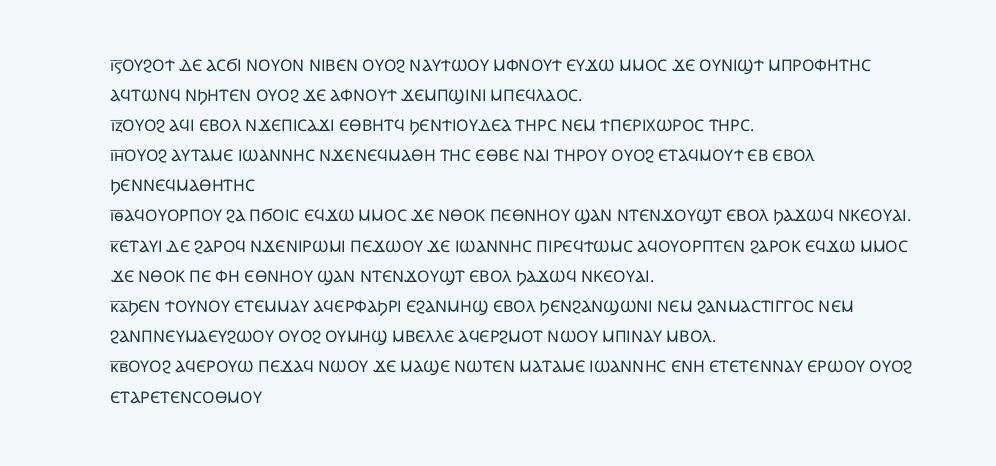ⲓ̅ⲋ̅ⲞⲨϨⲞϮ ⲆⲈ ⲀⲤϬⲒ ⲚⲞⲨⲞⲚ ⲚⲒⲂⲈⲚ ⲞⲨⲞϨ ⲚⲀⲨϮⲰⲞⲨ ⲘⲪⲚⲞⲨϮ ⲈⲨϪⲰ ⲘⲘⲞⲤ ϪⲈ ⲞⲨⲚⲒϢϮ ⲘⲠⲢⲞⲪⲎⲦⲎⲤ ⲀϤⲦⲰⲚϤ ⲚϦⲎⲦⲈⲚ ⲞⲨⲞϨ ϪⲈ ⲀⲪⲚⲞⲨϮ ϪⲈⲘⲠϢⲒⲚⲒ ⲘⲠⲈϤⲖⲀⲞⲤ.
ⲓ̅ⲍ̅ⲞⲨⲞϨ ⲀϤⲒ ⲈⲂⲞⲖ ⲚϪⲈⲠⲒⲤⲀϪⲒ ⲈⲐⲂⲎⲦϤ ϦⲈⲚϮⲒⲞⲨⲆⲈⲀ ⲦⲎⲢⲤ ⲚⲈⲘ ϮⲠⲈⲢⲒⲬⲰⲢⲞⲤ ⲦⲎⲢⲤ.
ⲓ̅ⲏ̅ⲞⲨⲞϨ ⲀⲨⲦⲀⲘⲈ ⲒⲰⲀⲚⲚⲎⲤ ⲚϪⲈⲚⲈϤⲘⲀⲐⲎ ⲦⲎⲤ ⲈⲐⲂⲈ ⲚⲀⲒ ⲦⲎⲢⲞⲨ ⲞⲨⲞϨ ⲈⲦⲀϤⲘⲞⲨϮ ⲈⲂ ⲈⲂⲞⲖ ϦⲈⲚⲚⲈϤⲘⲀⲐⲎⲦⲎⲤ
ⲓ̅ⲑ̅ⲀϤⲞⲨⲞⲢⲠⲞⲨ ϨⲀ ⲠϬⲞⲒⲤ ⲈϤϪⲰ ⲘⲘⲞⲤ ϪⲈ ⲚⲐⲞⲔ ⲠⲈⲐⲚⲎⲞⲨ ϢⲀⲚ ⲚⲦⲈⲚϪⲞⲨϢⲦ ⲈⲂⲞⲖ ϦⲀϪⲰϤ ⲚⲔⲈⲞⲨⲀⲒ.
ⲕ̅ⲈⲦⲀⲨⲒ ⲆⲈ ϨⲀⲢⲞϤ ⲚϪⲈⲚⲒⲢⲰⲘⲒ ⲠⲈϪⲰⲞⲨ ϪⲈ ⲒⲰⲀⲚⲚⲎⲤ ⲠⲒⲢⲈϤϮⲰⲘⲤ ⲀϤⲞⲨⲞⲢⲠⲦⲈⲚ ϨⲀⲢⲞⲔ ⲈϤϪⲰ ⲘⲘⲞⲤ ϪⲈ ⲚⲐⲞⲔ ⲠⲈ ⲪⲎ ⲈⲐⲚⲎⲞⲨ ϢⲀⲚ ⲚⲦⲈⲚϪⲞⲨϢⲦ ⲈⲂⲞⲖ ϦⲀϪⲰϤ ⲚⲔⲈⲞⲨⲀⲒ.
ⲕ̅ⲁ̅ϦⲈⲚ ϮⲞⲨⲚⲞⲨ ⲈⲦⲈⲘⲘⲀⲨ ⲀϤⲈⲢⲪⲀϦⲢⲒ ⲈϨⲀⲚⲘⲎϢ ⲈⲂⲞⲖ ϦⲈⲚϨⲀⲚϢⲰⲚⲒ ⲚⲈⲘ ϨⲀⲚⲘⲀⲤⲦⲒⲄⲄⲞⲤ ⲚⲈⲘ ϨⲀⲚⲠⲚⲈⲨⲘⲀⲈⲨϨⲰⲞⲨ ⲞⲨⲞϨ ⲞⲨⲘⲎϢ ⲘⲂⲈⲖⲖⲈ ⲀϤⲈⲢϨⲘⲞⲦ ⲚⲰⲞⲨ ⲘⲠⲒⲚⲀⲨ ⲘⲂⲞⲖ.
ⲕ̅ⲃ̅ⲞⲨⲞϨ ⲀϤⲈⲢⲞⲨⲰ ⲠⲈϪⲀϤ ⲚⲰⲞⲨ ϪⲈ ⲘⲀϢⲈ ⲚⲰⲦⲈⲚ ⲘⲀⲦⲀⲘⲈ ⲒⲰⲀⲚⲚⲎⲤ ⲈⲚⲎ ⲈⲦⲈⲦⲈⲚⲚⲀⲨ ⲈⲢⲰⲞⲨ ⲞⲨⲞϨ ⲈⲦⲀⲢⲈⲦⲈⲚⲤⲞⲐⲘⲞⲨ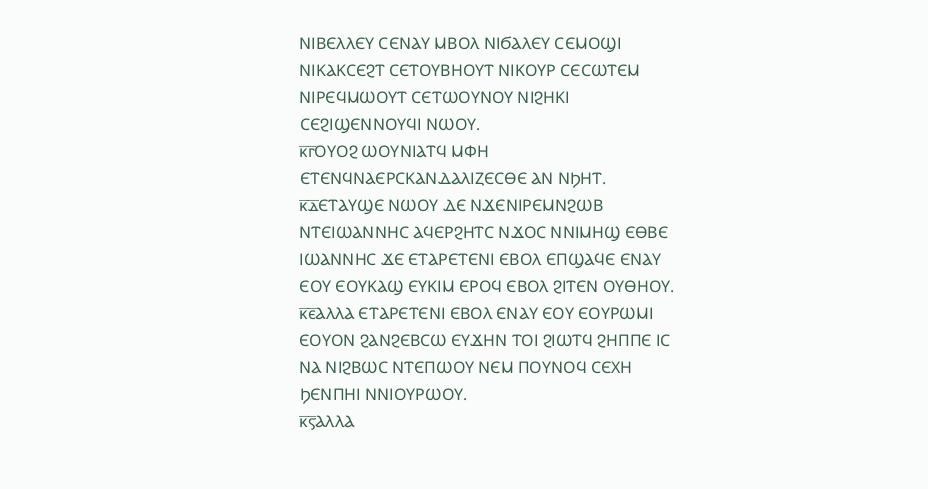ⲚⲒⲂⲈⲖⲖⲈⲨ ⲤⲈⲚⲀⲨ ⲘⲂⲞⲖ ⲚⲒϬⲀⲖⲈⲨ ⲤⲈⲘⲞϢⲒ ⲚⲒⲔⲀⲔⲤⲈϨⲦ ⲤⲈⲦⲞⲨⲂⲎⲞⲨⲦ ⲚⲒⲔⲞⲨⲢ ⲤⲈⲤⲰⲦⲈⲘ ⲚⲒⲢⲈϤⲘⲰⲞⲨⲦ ⲤⲈⲦⲰⲞⲨⲚⲞⲨ ⲚⲒϨⲎⲔⲒ ⲤⲈϨⲒϢⲈⲚⲚⲞⲨϤⲒ ⲚⲰⲞⲨ.
ⲕ̅ⲅ̅ⲞⲨⲞϨ ⲰⲞⲨⲚⲒⲀⲦϤ ⲘⲪⲎ ⲈⲦⲈⲚϤⲚⲀⲈⲢⲤⲔⲀⲚⲆⲀⲖⲒⲌⲈⲤⲐⲈ ⲀⲚ ⲚϦⲎⲦ.
ⲕ̅ⲇ̅ⲈⲦⲀⲨϢⲈ ⲚⲰⲞⲨ ⲆⲈ ⲚϪⲈⲚⲒⲢⲈⲘⲚϨⲰⲂ ⲚⲦⲈⲒⲰⲀⲚⲚⲎⲤ ⲀϤⲈⲢϨⲎⲦⲤ ⲚϪⲞⲤ ⲚⲚⲒⲘⲎϢ ⲈⲐⲂⲈ ⲒⲰⲀⲚⲚⲎⲤ ϪⲈ ⲈⲦⲀⲢⲈⲦⲈⲚⲒ ⲈⲂⲞⲖ ⲈⲠϢⲀϤⲈ ⲈⲚⲀⲨ ⲈⲞⲨ ⲈⲞⲨⲔⲀϢ ⲈⲨⲔⲒⲘ ⲈⲢⲞϤ ⲈⲂⲞⲖ ϨⲒⲦⲈⲚ ⲞⲨⲐⲎⲞⲨ.
ⲕ̅ⲉ̅ⲀⲖⲖⲀ ⲈⲦⲀⲢⲈⲦⲈⲚⲒ ⲈⲂⲞⲖ ⲈⲚⲀⲨ ⲈⲞⲨ ⲈⲞⲨⲢⲰⲘⲒ ⲈⲞⲨⲞⲚ ϨⲀⲚϨⲈⲂⲤⲰ ⲈⲨϪⲎⲚ ⲦⲞⲒ ϨⲒⲰⲦϤ ϨⲎⲠⲠⲈ ⲒⲤ ⲚⲀ ⲚⲒϨⲂⲰⲤ ⲚⲦⲈⲠⲰⲞⲨ ⲚⲈⲘ ⲠⲞⲨⲚⲞϤ ⲤⲈⲬⲎ ϦⲈⲚⲠⲎⲒ ⲚⲚⲒⲞⲨⲢⲰⲞⲨ.
ⲕ̅ⲋ̅ⲀⲖⲖⲀ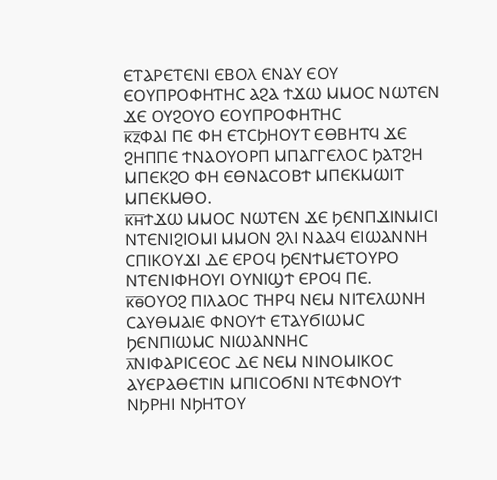ⲈⲦⲀⲢⲈⲦⲈⲚⲒ ⲈⲂⲞⲖ ⲈⲚⲀⲨ ⲈⲞⲨ ⲈⲞⲨⲠⲢⲞⲪⲎⲦⲎⲤ ⲀϨⲀ ϮϪⲰ ⲘⲘⲞⲤ ⲚⲰⲦⲈⲚ ϪⲈ ⲞⲨϨⲞⲨⲞ ⲈⲞⲨⲠⲢⲞⲪⲎⲦⲎⲤ
ⲕ̅ⲍ̅ⲪⲀⲒ ⲠⲈ ⲪⲎ ⲈⲦⲤϦⲎⲞⲨⲦ ⲈⲐⲂⲎⲦϤ ϪⲈ ϨⲎⲠⲠⲈ ϮⲚⲀⲞⲨⲞⲢⲠ ⲘⲠⲀⲄⲄⲈⲖⲞⲤ ϦⲀⲦϨⲎ ⲘⲠⲈⲔϨⲞ ⲪⲎ ⲈⲐⲚⲀⲤⲞⲂϮ ⲘⲠⲈⲔⲘⲰⲒⲦ ⲘⲠⲈⲔⲘⲐⲞ.
ⲕ̅ⲏ̅ϮϪⲰ ⲘⲘⲞⲤ ⲚⲰⲦⲈⲚ ϪⲈ ϦⲈⲚⲠϪⲒⲚⲘⲒⲤⲒ ⲚⲦⲈⲚⲒϨⲒⲞⲘⲒ ⲘⲘⲞⲚ ϨⲖⲒ ⲚⲀⲀϤ ⲈⲒⲰⲀⲚⲚⲎ ⲤⲠⲒⲔⲞⲨϪⲒ ⲆⲈ ⲈⲢⲞϤ ϦⲈⲚϮⲘⲈⲦⲞⲨⲢⲞ ⲚⲦⲈⲚⲒⲪⲎⲞⲨⲒ ⲞⲨⲚⲒϢϮ ⲈⲢⲞϤ ⲠⲈ.
ⲕ̅ⲑ̅ⲞⲨⲞϨ ⲠⲒⲖⲀⲞⲤ ⲦⲎⲢϤ ⲚⲈⲘ ⲚⲒⲦⲈⲖⲰⲚⲎ ⲤⲀⲨⲐⲘⲀⲒⲈ ⲪⲚⲞⲨϮ ⲈⲦⲀⲨϬⲒⲰⲘⲤ ϦⲈⲚⲠⲒⲰⲘⲤ ⲚⲒⲰⲀⲚⲚⲎⲤ
ⲗ̅ⲚⲒⲪⲀⲢⲒⲤⲈⲞⲤ ⲆⲈ ⲚⲈⲘ ⲚⲒⲚⲞⲘⲒⲔⲞⲤ ⲀⲨⲈⲢⲀⲐⲈⲦⲒⲚ ⲘⲠⲒⲤⲞϬⲚⲒ ⲚⲦⲈⲪⲚⲞⲨϮ ⲚϦⲢⲎⲒ ⲚϦⲎⲦⲞⲨ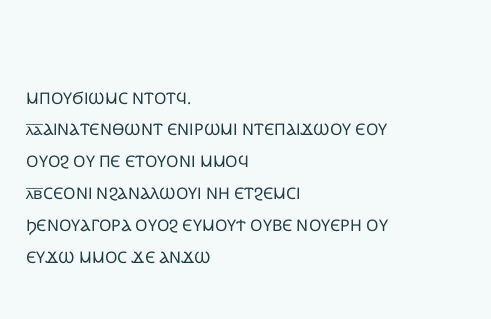ⲘⲠⲞⲨϬⲒⲰⲘⲤ ⲚⲦⲞⲦϤ.
ⲗ̅ⲁ̅ⲀⲒⲚⲀⲦⲈⲚⲐⲰⲚⲦ ⲈⲚⲒⲢⲰⲘⲒ ⲚⲦⲈⲠⲀⲒϪⲰⲞⲨ ⲈⲞⲨ ⲞⲨⲞϨ ⲞⲨ ⲠⲈ ⲈⲦⲞⲨⲞⲚⲒ ⲘⲘⲞϤ
ⲗ̅ⲃ̅ⲤⲈⲞⲚⲒ ⲚϨⲀⲚⲀⲖⲰⲞⲨⲒ ⲚⲎ ⲈⲦϨⲈⲘⲤⲒ ϦⲈⲚⲞⲨⲀⲄⲞⲢⲀ ⲞⲨⲞϨ ⲈⲨⲘⲞⲨϮ ⲞⲨⲂⲈ ⲚⲞⲨⲈⲢⲎ ⲞⲨ ⲈⲨϪⲰ ⲘⲘⲞⲤ ϪⲈ ⲀⲚϪⲰ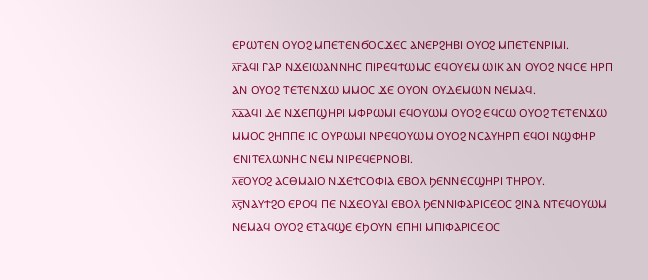ⲈⲢⲰⲦⲈⲚ ⲞⲨⲞϨ ⲘⲠⲈⲦⲈⲚϬⲞⲤϪⲈⲤ ⲀⲚⲈⲢϨⲎⲂⲒ ⲞⲨⲞϨ ⲘⲠⲈⲦⲈⲚⲢⲒⲘⲒ.
ⲗ̅ⲅ̅ⲀϤⲒ ⲄⲀⲢ ⲚϪⲈⲒⲰⲀⲚⲚⲎⲤ ⲠⲒⲢⲈϤϮⲰⲘⲤ ⲈϤⲞⲨⲈⲘ ⲰⲒⲔ ⲀⲚ ⲞⲨⲞϨ ⲚϤⲤⲈ ⲎⲢⲠ ⲀⲚ ⲞⲨⲞϨ ⲦⲈⲦⲈⲚϪⲰ ⲘⲘⲞⲤ ϪⲈ ⲞⲨⲞⲚ ⲞⲨⲆⲈⲘⲰⲚ ⲚⲈⲘⲀϤ.
ⲗ̅ⲇ̅ⲀϤⲒ ⲆⲈ ⲚϪⲈⲠϢⲎⲢⲒ ⲘⲪⲢⲰⲘⲒ ⲈϤⲞⲨⲰⲘ ⲞⲨⲞϨ ⲈϤⲤⲰ ⲞⲨⲞϨ ⲦⲈⲦⲈⲚϪⲰ ⲘⲘⲞⲤ ϨⲎⲠⲠⲈ ⲒⲤ ⲞⲨⲢⲰⲘⲒ ⲚⲢⲈϤⲞⲨⲰⲘ ⲞⲨⲞϨ ⲚⲤⲀⲨⲎⲢⲠ ⲈϤⲞⲒ ⲚϢⲪⲎⲢ ⲈⲚⲒⲦⲈⲖⲰⲚⲎⲤ ⲚⲈⲘ ⲚⲒⲢⲈϤⲈⲢⲚⲞⲂⲒ.
ⲗ̅ⲉ̅ⲞⲨⲞϨ ⲀⲤⲐⲘⲀⲒⲞ ⲚϪⲈϮⲤⲞⲪⲒⲀ ⲈⲂⲞⲖ ϦⲈⲚⲚⲈⲤϢⲎⲢⲒ ⲦⲎⲢⲞⲨ.
ⲗ̅ⲋ̅ⲚⲀⲨϮϨⲞ ⲈⲢⲞϤ ⲠⲈ ⲚϪⲈⲞⲨⲀⲒ ⲈⲂⲞⲖ ϦⲈⲚⲚⲒⲪⲀⲢⲒⲤⲈⲞⲤ ϨⲒⲚⲀ ⲚⲦⲈϤⲞⲨⲰⲘ ⲚⲈⲘⲀϤ ⲞⲨⲞϨ ⲈⲦⲀϤϢⲈ ⲈϦⲞⲨⲚ ⲈⲠⲎⲒ ⲘⲠⲒⲪⲀⲢⲒⲤⲈⲞⲤ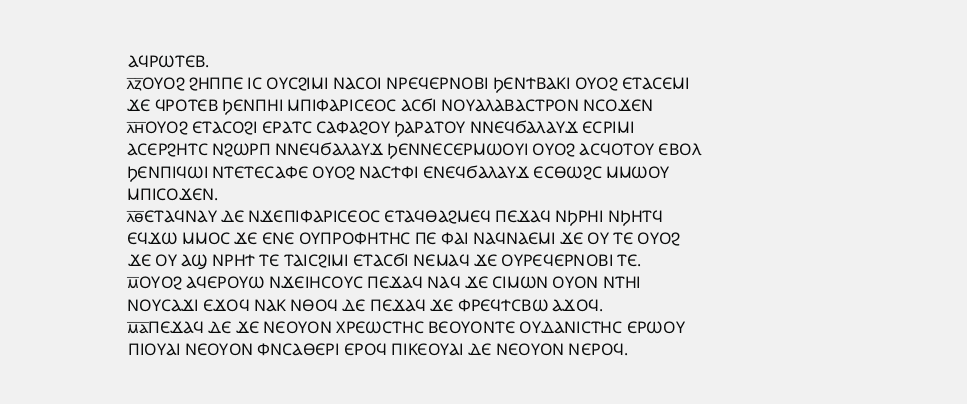ⲀϤⲢⲰⲦⲈⲂ.
ⲗ̅ⲍ̅ⲞⲨⲞϨ ϨⲎⲠⲠⲈ ⲒⲤ ⲞⲨⲤϨⲒⲘⲒ ⲚⲀⲤⲞⲒ ⲚⲢⲈϤⲈⲢⲚⲞⲂⲒ ϦⲈⲚϮⲂⲀⲔⲒ ⲞⲨⲞϨ ⲈⲦⲀⲤⲈⲘⲒ ϪⲈ ϤⲢⲞⲦⲈⲂ ϦⲈⲚⲠⲎⲒ ⲘⲠⲒⲪⲀⲢⲒⲤⲈⲞⲤ ⲀⲤϬⲒ ⲚⲞⲨⲀⲖⲀⲂⲀⲤⲦⲢⲞⲚ ⲚⲤⲞϪⲈⲚ
ⲗ̅ⲏ̅ⲞⲨⲞϨ ⲈⲦⲀⲤⲞϨⲒ ⲈⲢⲀⲦⲤ ⲤⲀⲪⲀϨⲞⲨ ϦⲀⲢⲀⲦⲞⲨ ⲚⲚⲈϤϬⲀⲖⲀⲨϪ ⲈⲤⲢⲒⲘⲒ ⲀⲤⲈⲢϨⲎⲦⲤ ⲚϨⲰⲢⲠ ⲚⲚⲈϤϬⲀⲖⲀⲨϪ ϦⲈⲚⲚⲈⲤⲈⲢⲘⲰⲞⲨⲒ ⲞⲨⲞϨ ⲀⲤϤⲞⲦⲞⲨ ⲈⲂⲞⲖ ϦⲈⲚⲠⲒϤⲰⲒ ⲚⲦⲈⲦⲈⲤⲀⲪⲈ ⲞⲨⲞϨ ⲚⲀⲤϮⲪⲒ ⲈⲚⲈϤϬⲀⲖⲀⲨϪ ⲈⲤⲐⲰϨⲤ ⲘⲘⲰⲞⲨ ⲘⲠⲒⲤⲞϪⲈⲚ.
ⲗ̅ⲑ̅ⲈⲦⲀϤⲚⲀⲨ ⲆⲈ ⲚϪⲈⲠⲒⲪⲀⲢⲒⲤⲈⲞⲤ ⲈⲦⲀϤⲐⲀϨⲘⲈϤ ⲠⲈϪⲀϤ ⲚϦⲢⲎⲒ ⲚϦⲎⲦϤ ⲈϤϪⲰ ⲘⲘⲞⲤ ϪⲈ ⲈⲚⲈ ⲞⲨⲠⲢⲞⲪⲎⲦⲎⲤ ⲠⲈ ⲪⲀⲒ ⲚⲀϤⲚⲀⲈⲘⲒ ϪⲈ ⲞⲨ ⲦⲈ ⲞⲨⲞϨ ϪⲈ ⲞⲨ ⲀϢ ⲚⲢⲎϮ ⲦⲈ ⲦⲀⲒⲤϨⲒⲘⲒ ⲈⲦⲀⲤϬⲒ ⲚⲈⲘⲀϤ ϪⲈ ⲞⲨⲢⲈϤⲈⲢⲚⲞⲂⲒ ⲦⲈ.
ⲙ̅ⲞⲨⲞϨ ⲀϤⲈⲢⲞⲨⲰ ⲚϪⲈⲒⲎⲤⲞⲨⲤ ⲠⲈϪⲀϤ ⲚⲀϤ ϪⲈ ⲤⲒⲘⲰⲚ ⲞⲨⲞⲚ ⲚⲦⲎⲒ ⲚⲞⲨⲤⲀϪⲒ ⲈϪⲞϤ ⲚⲀⲔ ⲚⲐⲞϤ ⲆⲈ ⲠⲈϪⲀϤ ϪⲈ ⲪⲢⲈϤϮⲤⲂⲰ ⲀϪⲞϤ.
ⲙ̅ⲁ̅ⲠⲈϪⲀϤ ⲆⲈ ϪⲈ ⲚⲈⲞⲨⲞⲚ ⲬⲢⲈⲰⲤⲦⲎⲤ ⲂⲈⲞⲨⲞⲚⲦⲈ ⲞⲨⲆⲀⲚⲒⲤⲦⲎⲤ ⲈⲢⲰⲞⲨ ⲠⲒⲞⲨⲀⲒ ⲚⲈⲞⲨⲞⲚ ⲪⲚⲤⲀⲐⲈⲢⲒ ⲈⲢⲞϤ ⲠⲒⲔⲈⲞⲨⲀⲒ ⲆⲈ ⲚⲈⲞⲨⲞⲚ ⲚⲈⲢⲞϤ.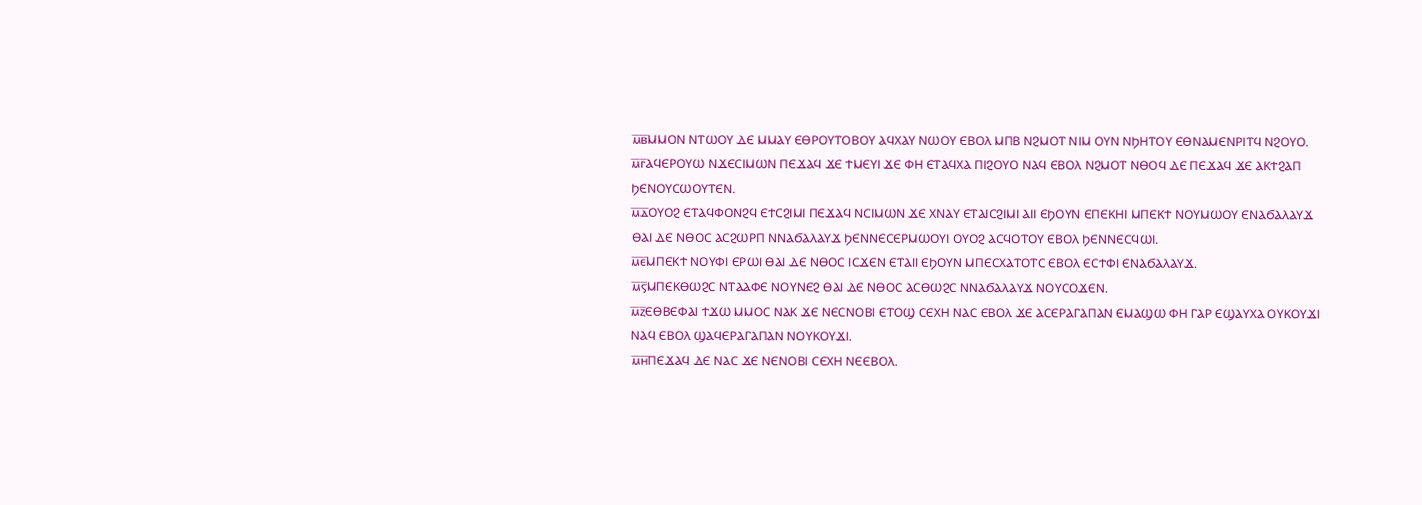ⲙ̅ⲃ̅ⲘⲘⲞⲚ ⲚⲦⲰⲞⲨ ⲆⲈ ⲘⲘⲀⲨ ⲈⲐⲢⲞⲨⲦⲞⲂⲞⲨ ⲀϤⲬⲀⲨ ⲚⲰⲞⲨ ⲈⲂⲞⲖ ⲘⲠⲂ ⲚϨⲘⲞⲦ ⲚⲒⲘ ⲞⲨⲚ ⲚϦⲎⲦⲞⲨ ⲈⲐⲚⲀⲘⲈⲚⲢⲒⲦϤ ⲚϨⲞⲨⲞ.
ⲙ̅ⲅ̅ⲀϤⲈⲢⲞⲨⲰ ⲚϪⲈⲤⲒⲘⲰⲚ ⲠⲈϪⲀϤ ϪⲈ ϮⲘⲈⲨⲒ ϪⲈ ⲪⲎ ⲈⲦⲀϤⲬⲀ ⲠⲒϨⲞⲨⲞ ⲚⲀϤ ⲈⲂⲞⲖ ⲚϨⲘⲞⲦ ⲚⲐⲞϤ ⲆⲈ ⲠⲈϪⲀϤ ϪⲈ ⲀⲔϮϨⲀⲠ ϦⲈⲚⲞⲨⲤⲰⲞⲨⲦⲈⲚ.
ⲙ̅ⲇ̅ⲞⲨⲞϨ ⲈⲦⲀϤⲪⲞⲚϨϤ ⲈϮⲤϨⲒⲘⲒ ⲠⲈϪⲀϤ ⲚⲤⲒⲘⲰⲚ ϪⲈ ⲬⲚⲀⲨ ⲈⲦⲀⲒⲤϨⲒⲘⲒ ⲀⲒⲒ ⲈϦⲞⲨⲚ ⲈⲠⲈⲔⲎⲒ ⲘⲠⲈⲔϮ ⲚⲞⲨⲘⲰⲞⲨ ⲈⲚⲀϬⲀⲖⲀⲨϪ ⲐⲀⲒ ⲆⲈ ⲚⲐⲞⲤ ⲀⲤϨⲰⲢⲠ ⲚⲚⲀϬⲀⲖⲀⲨϪ ϦⲈⲚⲚⲈⲤⲈⲢⲘⲰⲞⲨⲒ ⲞⲨⲞϨ ⲀⲤϤⲞⲦⲞⲨ ⲈⲂⲞⲖ ϦⲈⲚⲚⲈⲤϤⲰⲒ.
ⲙ̅ⲉ̅ⲘⲠⲈⲔϮ ⲚⲞⲨⲪⲒ ⲈⲢⲰⲒ ⲐⲀⲒ ⲆⲈ ⲚⲐⲞⲤ ⲒⲤϪⲈⲚ ⲈⲦⲀⲒⲒ ⲈϦⲞⲨⲚ ⲘⲠⲈⲤⲬⲀⲦⲞⲦⲤ ⲈⲂⲞⲖ ⲈⲤϮⲪⲒ ⲈⲚⲀϬⲀⲖⲀⲨϪ.
ⲙ̅ⲋ̅ⲘⲠⲈⲔⲐⲰϨⲤ ⲚⲦⲀⲀⲪⲈ ⲚⲞⲨⲚⲈϨ ⲐⲀⲒ ⲆⲈ ⲚⲐⲞⲤ ⲀⲤⲐⲰϨⲤ ⲚⲚⲀϬⲀⲖⲀⲨϪ ⲚⲞⲨⲤⲞϪⲈⲚ.
ⲙ̅ⲍ̅ⲈⲐⲂⲈⲪⲀⲒ ϮϪⲰ ⲘⲘⲞⲤ ⲚⲀⲔ ϪⲈ ⲚⲈⲤⲚⲞⲂⲒ ⲈⲦⲞϢ ⲤⲈⲬⲎ ⲚⲀⲤ ⲈⲂⲞⲖ ϪⲈ ⲀⲤⲈⲢⲀⲄⲀⲠⲀⲚ ⲈⲘⲀϢⲰ ⲪⲎ ⲄⲀⲢ ⲈϢⲀⲨⲬⲀ ⲞⲨⲔⲞⲨϪⲒ ⲚⲀϤ ⲈⲂⲞⲖ ϢⲀϤⲈⲢⲀⲄⲀⲠⲀⲚ ⲚⲞⲨⲔⲞⲨϪⲒ.
ⲙ̅ⲏ̅ⲠⲈϪⲀϤ ⲆⲈ ⲚⲀⲤ ϪⲈ ⲚⲈⲚⲞⲂⲒ ⲤⲈⲬⲎ ⲚⲈⲈⲂⲞⲖ.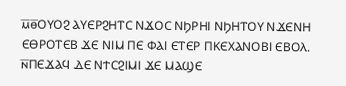ⲙ̅ⲑ̅ⲞⲨⲞϨ ⲀⲨⲈⲢϨⲎⲦⲤ ⲚϪⲞⲤ ⲚϦⲢⲎⲒ ⲚϦⲎⲦⲞⲨ ⲚϪⲈⲚⲎ ⲈⲐⲢⲞⲦⲈⲂ ϪⲈ ⲚⲒⲘ ⲠⲈ ⲪⲀⲒ ⲈⲦⲈⲢ ⲠⲔⲈⲬⲀⲚⲞⲂⲒ ⲈⲂⲞⲖ.
ⲛ̅ⲠⲈϪⲀϤ ⲆⲈ ⲚϮⲤϨⲒⲘⲒ ϪⲈ ⲘⲀϢⲈ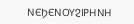ⲚⲈϦⲈⲚⲞⲨϨⲒⲢⲎⲚⲎ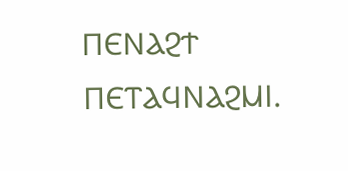ⲠⲈⲚⲀϨϮ ⲠⲈⲦⲀϤⲚⲀϨⲘⲒ.